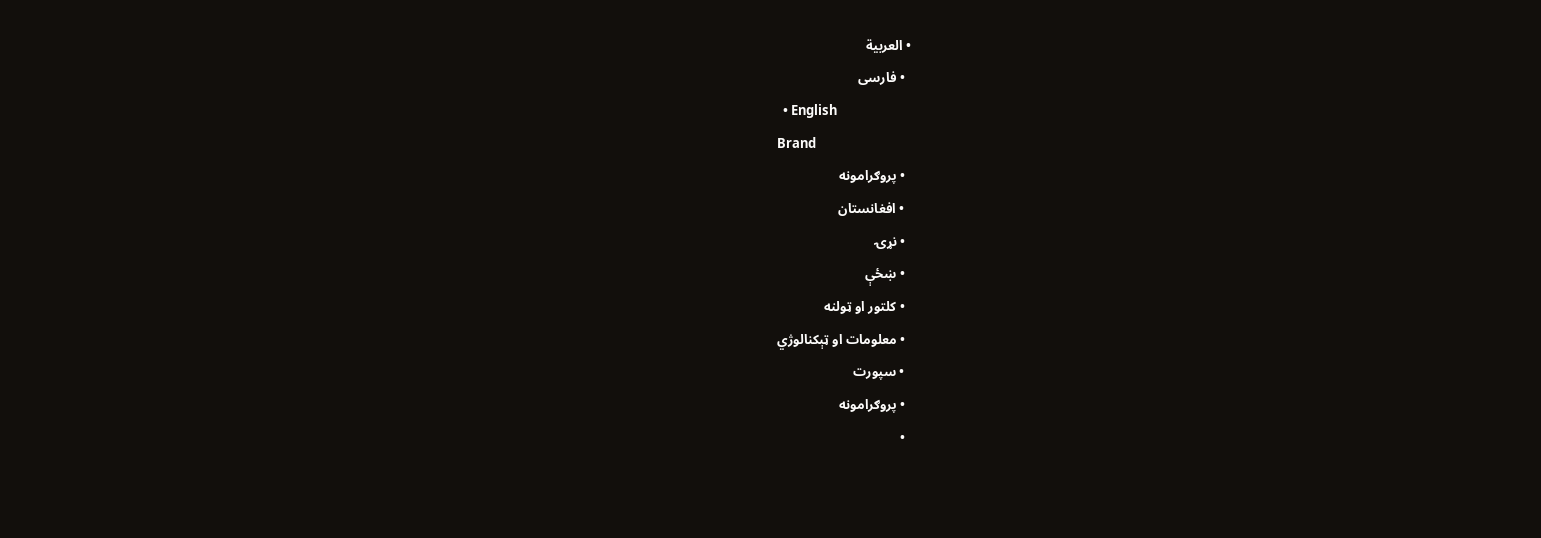• العربية
  • فارسی
  • English
Brand
  • پروګرامونه
  • افغانستان
  • نړۍ
  • ښځې
  • کلتور او ټولنه
  • معلومات او ټېکنالوژي
  • سپورت
  • پروګرامونه
  •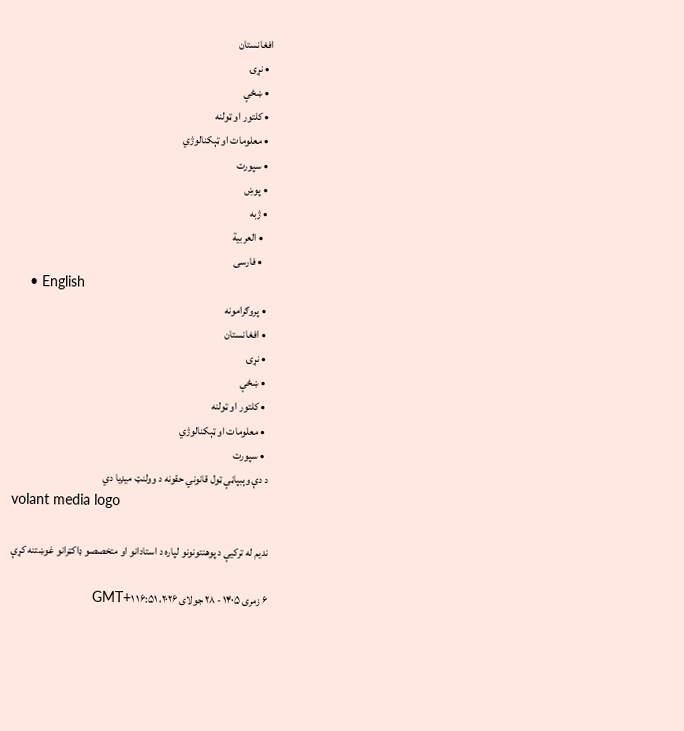افغانستان
  • نړۍ
  • ښځې
  • کلتور او ټولنه
  • معلومات او ټېکنالوژي
  • سپورت
  • پوښ
  • ژبه
    • العربية
    • فارسی
    • English
  • پروګرامونه
  • افغانستان
  • نړۍ
  • ښځې
  • کلتور او ټولنه
  • معلومات او ټېکنالوژي
  • سپورت
د دې وېبپاڼې ټول قانوني حقونه د وولنټ میډیا دي
volant media logo

ندیم له ترکیې د پوهنتونونو لپاره د استادانو او متخصصو ډاکټرانو غوښتنه کړې

۶ زمری ۱۴۰۵ - ۲۸ جولای ۲۰۲۶، ۱۶:۵۱ GMT+۱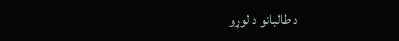د طالبانو د لوړو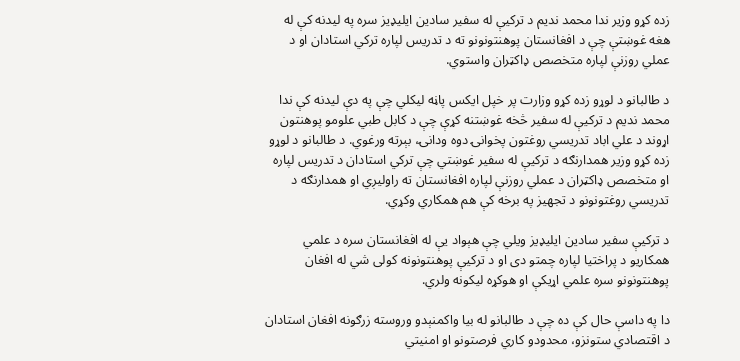زده کړو وزیر ندا محمد ندیم د ترکیې له سفیر سادین ایلیډیز سره په لیدنه کې له هغه غوښتې چې د افغانستان پوهنتونونو ته د تدریس لپاره ترکي استادان او د عملي روزنې لپاره متخصص ډاکټران واستوي.

د طالبانو د لوړو زده کړو وزارت پر خپل ایکس پاڼه لیکلي چې په دې لیدنه کې ندا محمد ندیم د ترکیې له سفیر څخه غوښتنه کړې چې د کابل طبي علومو پوهنتون اړوند د علي اباد تدریسي روغتون پخوانۍ دوه ودانۍ، بېرته ورغوي. د طالبانو د لوړو زده کړو وزیر همدارنګه د ترکیې له سفیر غوښتي چې ترکي استادان د تدریس لپاره او متخصص ډاکټران د عملي روزنې لپاره افغانستان ته راولیږي او همدارنګه د تدریسي روغتونونو د تجهیز په برخه کې هم همکاري وکړي.

د ترکیې سفیر سادین ایلیډیز ویلي چې هېواد یې له افغانستان سره د علمي همکاریو د پراختیا لپاره چمتو دی او د ترکیې پوهنتونونه کولی شي له افغان پوهنتونونو سره علمي اړیکې او هوکړه لیکونه ولري.

دا په داسې حال کې ده چې د طالبانو له بیا واکمنېدو وروسته زرګونه افغان استادان د اقتصادي ستونزو، محدودو کاري فرصتونو او امنیتي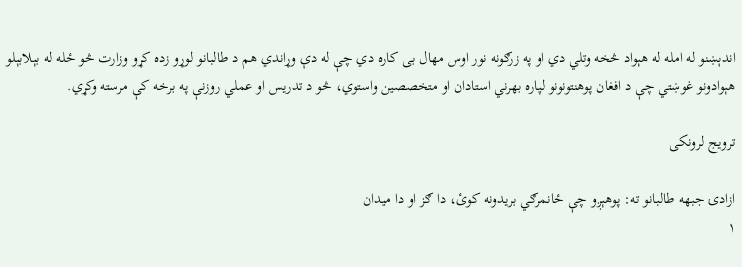اندېښنو له امله له هېواد څخه وتلي دي او په زرګونه نور اوس مهال بی کاره دي چې له دې وړاندي هم د طالبانو لوړو زده کړو وزارت څو ځله له بېلابېلو هېوادونو غوښتي چې د افغان پوهنتونونو لپاره بهرني استادان او متخصصین واستوي، څو د تدریس او عملي روزنې په برخه کې مرسته وکړي.

ترویج لرونکی

ازادۍ جبهه طالبانو ته: پوهېږو چې ځانمرګي بریدونه کوئ، دا ګز او دا میدان
۱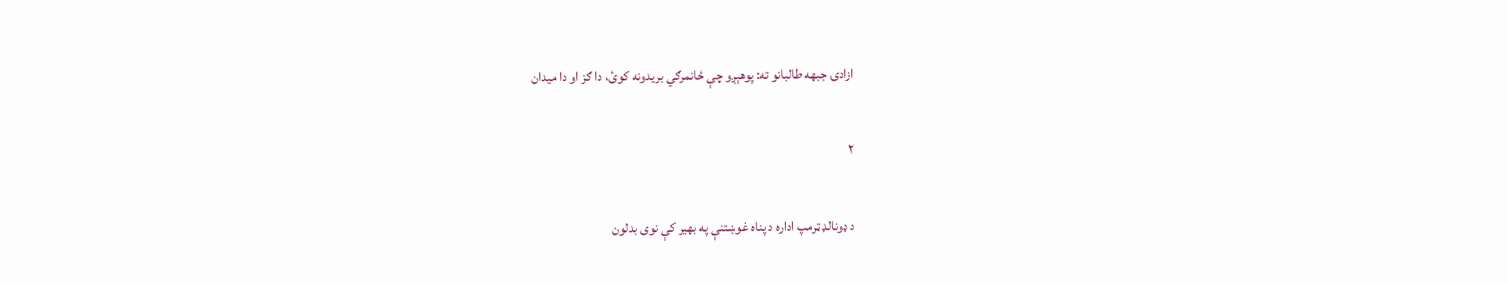ازادۍ جبهه طالبانو ته: پوهېږو چې ځانمرګي بریدونه کوئ، دا ګز او دا میدان

۲

د ډونالډ ټرمپ اداره د پناه غوښتنې په بهیر کې نوی بدلون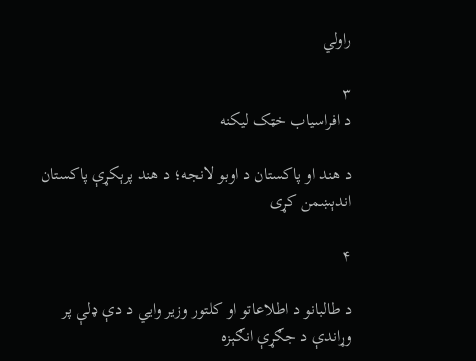راولي

۳
د افراسیاب خټک لیکنه

د هند او پاکستان د اوبو لانجه؛ د هند پرېکړې پاکستان اندېښمن کړی

۴

د طالبانو د اطلاعاتو او کلتور وزیر وايي د دې ډلې پر وړاندې د جګړې انګېزه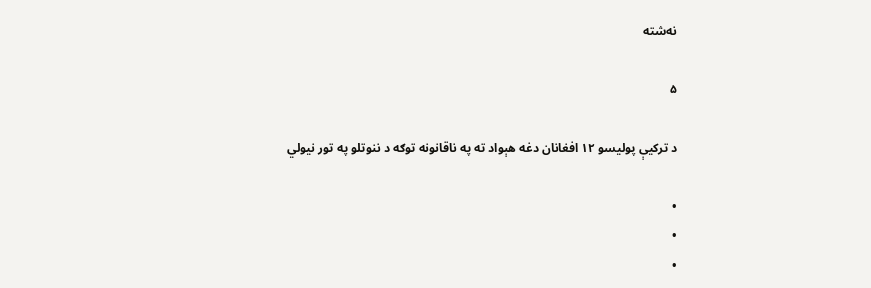نه‌شته

۵

د ترکیې پولیسو ۱۲ افغانان دغه هېواد ته په ناقانونه توګه د ننوتلو په تور نیولي

•
•
•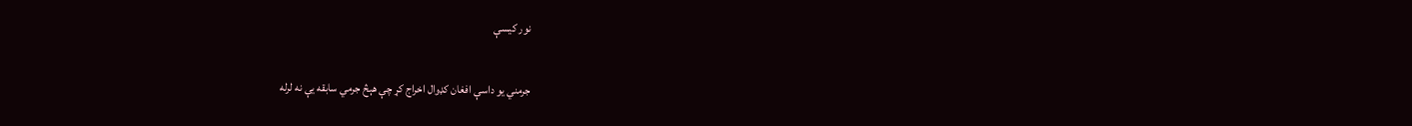نور کیسې

جرمني یو داسې افغان کډوال اخراج کړ چې هېڅ جرمي سابقه یې نه لرله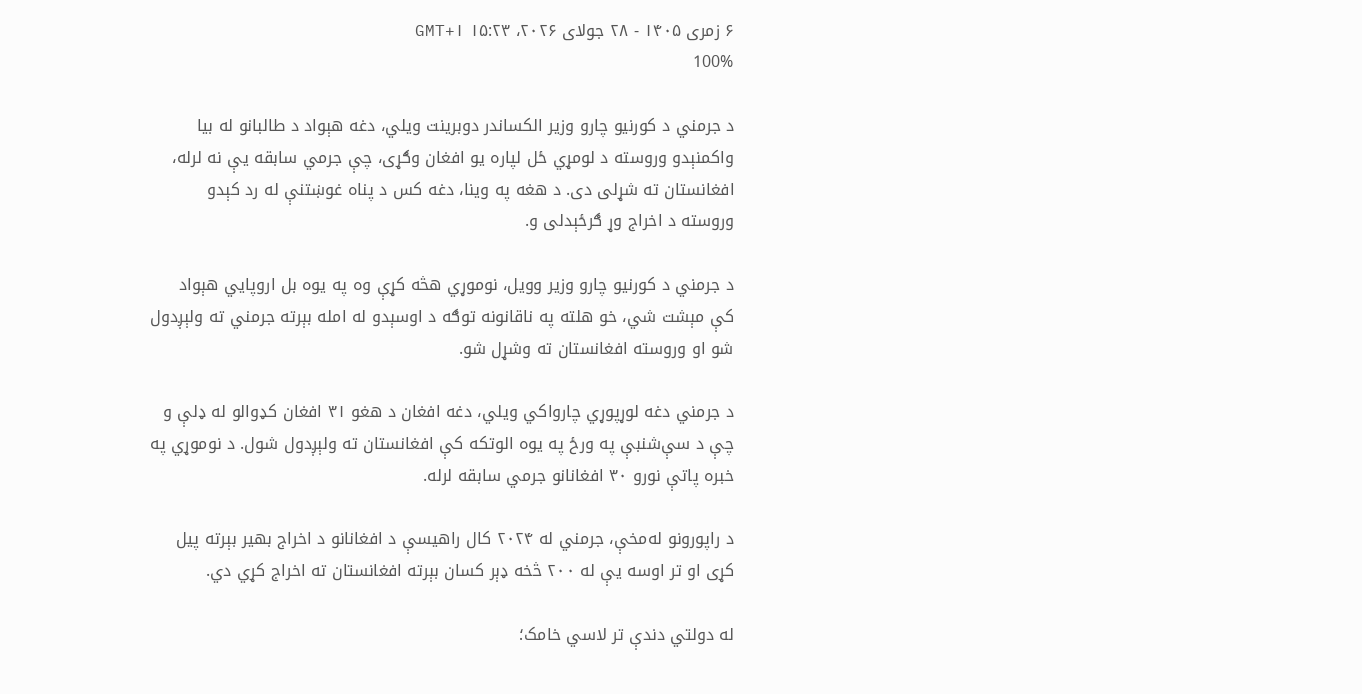۶ زمری ۱۴۰۵ - ۲۸ جولای ۲۰۲۶، ۱۵:۲۳ GMT+۱
100%

د جرمني د کورنیو چارو وزیر الکساندر دوبرینت ویلي، دغه هېواد د طالبانو له بیا واکمنېدو وروسته د لومړي ځل لپاره یو افغان وګړی، چې جرمي سابقه یې نه لرله، افغانستان ته شړلی دی. د هغه په وینا، دغه کس د پناه غوښتنې له رد کېدو وروسته د اخراج وړ ګرځېدلی و.

د جرمني د کورنیو چارو وزیر وویل، نوموړي هڅه کړې وه په یوه بل اروپايي هېواد کې مېشت شي، خو هلته په ناقانونه توګه د اوسېدو له امله بېرته جرمني ته ولېږدول شو او وروسته افغانستان ته وشړل شو.

د جرمني دغه لوړپوړي چارواکي ویلي، دغه افغان د هغو ۳۱ افغان کډوالو له ډلې و چې د سې‌شنبې په ورځ په یوه الوتکه کې افغانستان ته ولېږدول شول. د نوموړي په خبره پاتې نورو ۳۰ افغانانو جرمي سابقه لرله.

د راپورونو له‌مخې، جرمني له ۲۰۲۴ کال راهیسې د افغانانو د اخراج بهیر بېرته پیل کړی او تر اوسه یې له ۲۰۰ څخه ډېر کسان بېرته افغانستان ته اخراج کړي دي.

له دولتي دندې تر لاسي خامک؛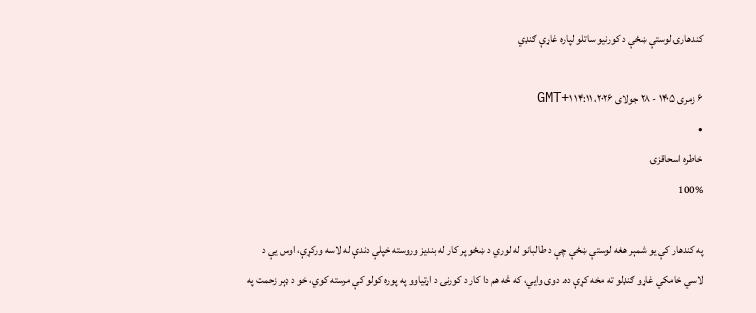کندهارۍ لوستې ښځې د کورنیو ساتلو لپاره غاړې ګنډي

۶ زمری ۱۴۰۵ - ۲۸ جولای ۲۰۲۶، ۱۴:۱۱ GMT+۱
•
خاطره اسحاقزۍ
100%

په کندهار کې یو شمېر هغه لوستې ښځې چې د طالبانو له لوري د ښځو پر کار له بندیز وروسته خپلې دندې له لاسه ورکړې، اوس یې د لاسي خامکي غاړو ګنډلو ته مخه کړې ده. دوی وايي، که څه هم دا کار د کورنۍ د اړتیاوو په پوره کولو کې مرسته کوي، خو د ډېر زحمت په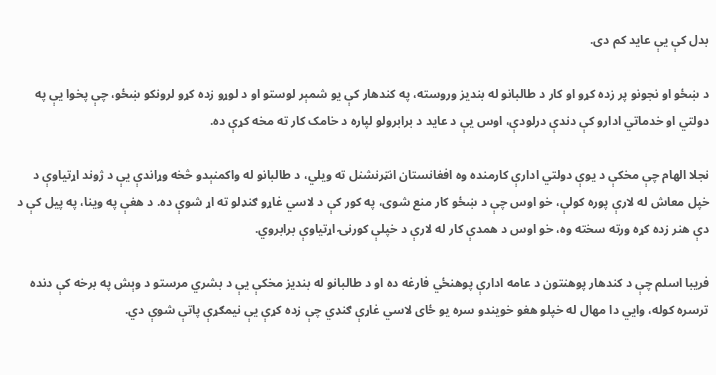بدل کې یې عاید کم دی.

د ښځو او نجونو پر زده کړو او کار د طالبانو له بندیز وروسته، په کندهار کې یو شمېر لوستو او د لوړو زده کړو لرونکو ښځو، چې پخوا یې په دولتي او خدماتي ادارو کې دندې درلودې، اوس یې د عاید د برابرولو لپاره د خامک کار ته مخه کړې ده.

نجلا الهام چې مخکې د یوې دولتي ادارې کارمنده وه افغانستان انټرنشنل ته ویلي، د طالبانو له واکمنېدو څخه وړاندې یې د ژوند اړتیاوې د خپل معاش له لارې پوره کولې، خو اوس چې د ښځو کار منع شوی، په کور کې د لاسي غاړو ګنډلو ته اړ شوې ده. د هغې په وینا، په پیل کې د دې هنر زده کړه ورته سخته وه، خو اوس د همدې کار له لارې د خپلې کورنۍ اړتیاوې برابروي.

فریبا اسلم چې د کندهار پوهنتون د عامه ادارې پوهنځي فارغه ده او د طالبانو له بندیز مخکې یې د بشري مرستو د وېش په برخه کې دنده ترسره کوله، وايي دا مهال له خپلو هغو خویندو سره یو ځای لاسي غاړې ګنډي چې زده کړې یې نیمګړې پاتې شوې دي.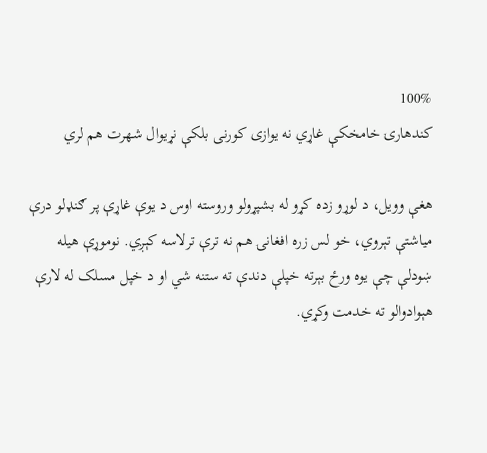100%
کندهارۍ خامخکې غاړي نه یوازی کورنی بلکې نړیوال شهرت هم لري

هغې وویل، د لوړو زده کړو له بشپړولو وروسته اوس د یوې غاړې پر ګنډلو درې میاشتې تېروي، خو لس زره افغانۍ هم نه ترې ترلاسه کېږي. نوموړې هیله ښودلې چې یوه ورځ بېرته خپلې دندې ته ستنه شي او د خپل مسلک له لارې هېوادوالو ته خدمت وکړي.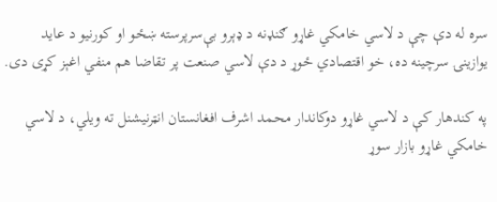سره له دې چې د لاسي خامکي غاړو ګنډنه د ډېرو بې‌سرپرسته ښځو او کورنیو د عاید یوازینۍ سرچینه ده، خو اقتصادي ځوړ د دې لاسي صنعت پر تقاضا هم منفي اغېز کړی دی.

په کندهار کې د لاسي غاړو دوکاندار محمد اشرف افغانستان انټرنیشنل ته ویلي، د لاسي خامکي غاړو بازار سوړ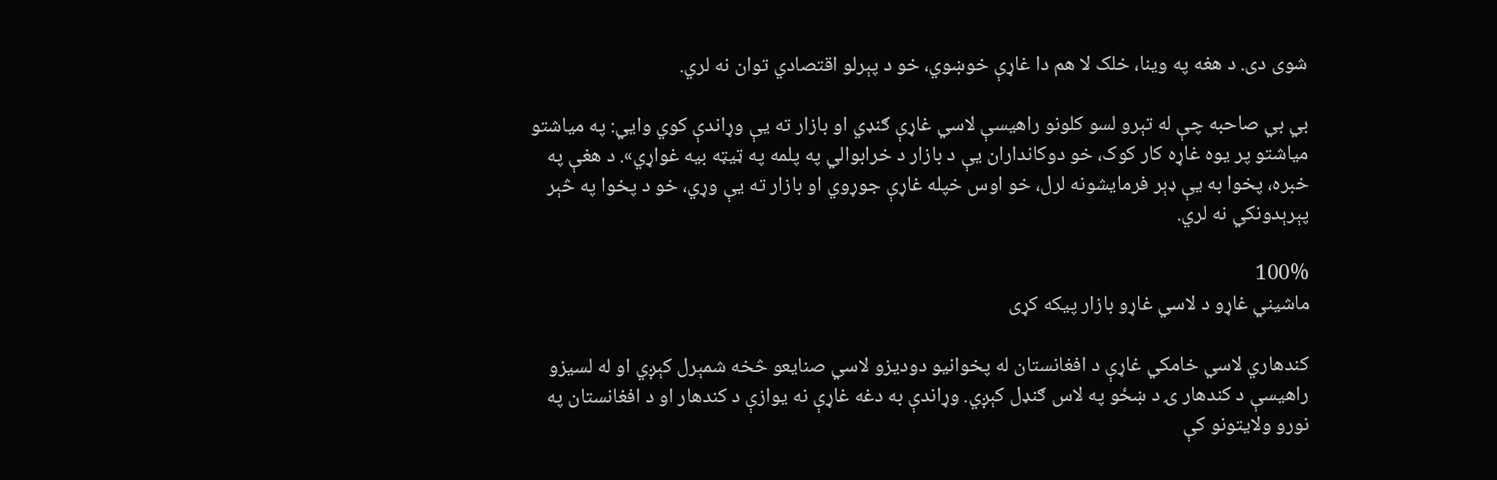شوی دی. د هغه په وینا، خلک لا هم دا غاړې خوښوي، خو د پېرلو اقتصادي توان نه لري.

بي بي صاحبه چې له تېرو لسو کلونو راهیسې لاسي غاړې ګنډي او بازار ته یې وړاندې کوي وايي: په میاشتو میاشتو پر یوه غاړه کار کوک، خو دوکانداران یې د بازار د خرابوالي په پلمه په ټیټه بیه غواړي». د هغې په خبره، پخوا به یې ډېر فرمایشونه لرل، خو اوس خپله غاړې جوړوي او بازار ته یې وړي، خو د پخوا په څېر پېرېدونکي نه لري.

100%
ماشیني غاړو د لاسي غاړو بازار پیکه کړی

کندهاري لاسي خامکي غاړې د افغانستان له پخوانیو دودیزو لاسي صنایعو څخه شمېرل کېږي او له لسیزو راهیسې د کندهار ۍ د ښځو په لاس ګنډل کېږي. وړاندې به دغه غاړې نه یوازې د کندهار او د افغانستان په نورو ولایتونو کې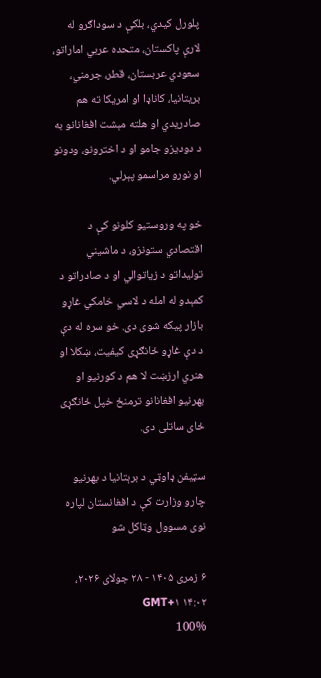پلورل کیدي، بلکې د سوداګرو له لارې پاکستان، متحده عربي اماراتو، سعودي عربستان، قطر، جرمني، بریتانیا، کاناډا او امریکا ته هم صادریدي او هلته مېشت افغانانو به د دودیزو جامو او د اخترونو، ودونو او نورو مراسمو پېرلي.

خو په وروستیو کلونو کې د اقتصادي ستونزو، د ماشیني تولیداتو د زیاتوالي او د صادراتو د کمېدو له امله د لاسي خامکي غاړو بازار پیکه شوی دی. خو سره له دې د دې غاړو ځانګړی کیفیت، ښکلا او هنري ارزښت لا هم د کورنیو او بهرنیو افغانانو ترمنځ خپل ځانګړی ځای ساتلی دی.

سټیفن ډاوټي د برېتانیا د بهرنیو چارو وزارت کې د افغانستان لپاره نوی مسوول وټاکل شو

۶ زمری ۱۴۰۵ - ۲۸ جولای ۲۰۲۶، ۱۴:۰۲ GMT+۱
100%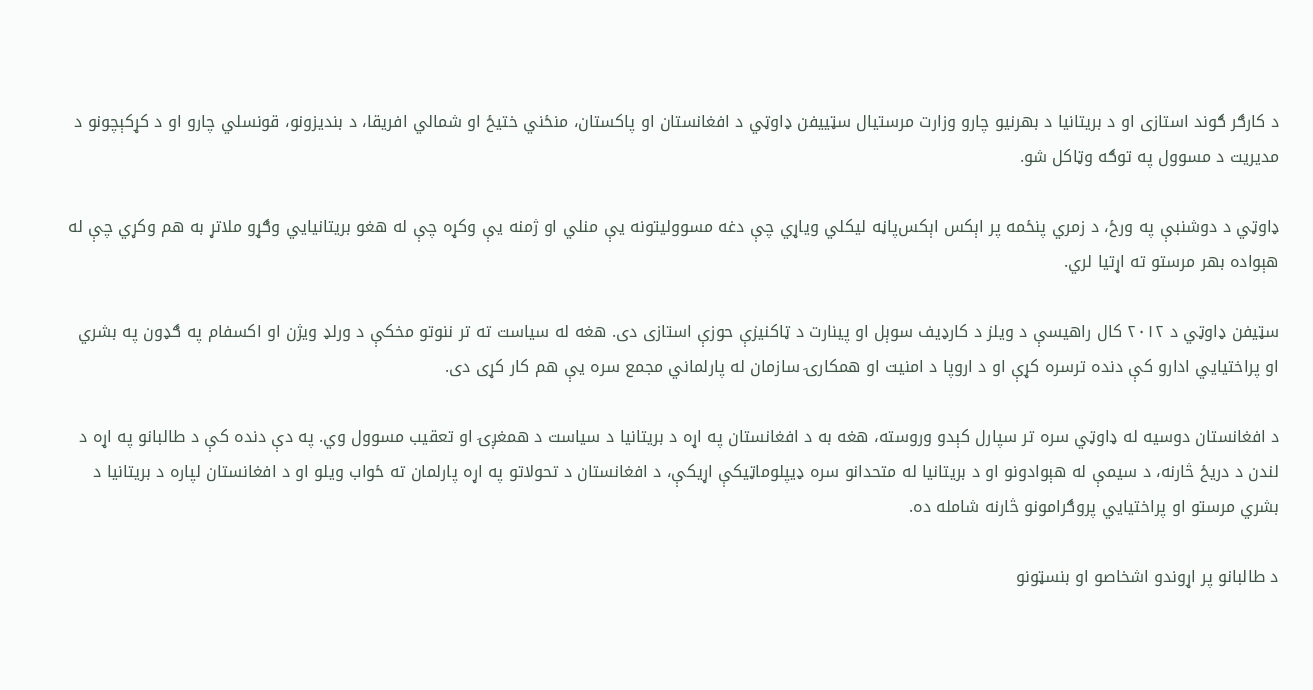د کارګر ګوند استازی او د بریتانیا د بهرنیو چارو وزارت مرستیال سټییفن ډاوټي د افغانستان او پاکستان، منځني ختیځ او شمالي افریقا، د بندیزونو، قونسلي چارو او د کړکېچونو د مدیریت د مسوول په توګه وټاکل شو.

ډاوټي د دوشنبې په ورځ، د زمري پنځمه پر اېکس اېکس‌پاڼه لیکلي ویاړي چې دغه مسوولیتونه یې منلي او ژمنه یې وکړه چې له هغو بریتانیايي وګړو ملاتړ به هم وکړي چې له هېواده بهر مرستو ته اړتیا لري.

سټیفن ډاوټي د ۲۰۱۲ کال راهیسې د ویلز د کارډیف سوېل او پینارت د ټاکنیزې حوزې استازی دی. هغه له سیاست ته تر ننوتو مخکې د ورلډ ویژن او اکسفام په ګډون په بشري او پراختیايي ادارو کې دنده ترسره کړې او د اروپا د امنیت او همکارۍ سازمان له پارلماني مجمع سره یې هم کار کړی دی.

د افغانستان دوسیه له ډاوټي سره تر سپارل کېدو وروسته، هغه به د افغانستان په اړه د بریتانیا د سیاست د همغږۍ او تعقیب مسوول وي. په دې دنده کې د طالبانو په اړه د لندن د دریځ څارنه، د سیمې له هېوادونو او د بریتانیا له متحدانو سره ډیپلوماټیکې اړیکې، د افغانستان د تحولاتو په اړه پارلمان ته ځواب ویلو او د افغانستان لپاره د بریتانیا د بشري مرستو او پراختیايي پروګرامونو څارنه شامله ده.

د طالبانو پر اړوندو اشخاصو او بنسټونو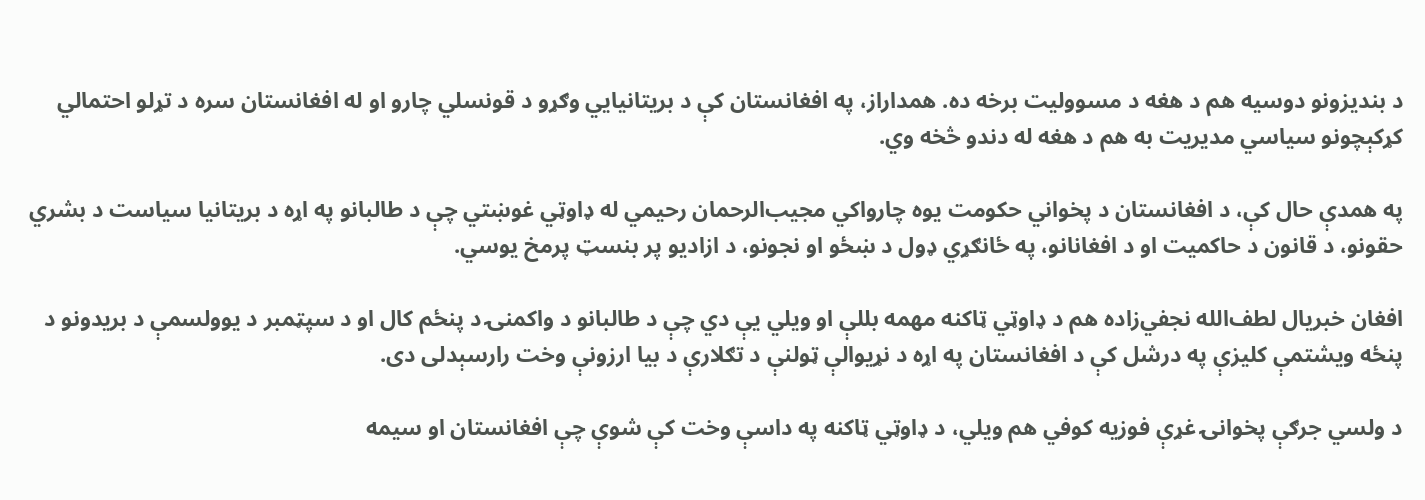د بندیزونو دوسیه هم د هغه د مسوولیت برخه ده. همداراز، په افغانستان کې د بریتانیايي وګړو د قونسلي چارو او له افغانستان سره د تړلو احتمالي کړکېچونو سیاسي مدیریت به هم د هغه له دندو څخه وي.

په همدې حال کې، د افغانستان د پخواني حکومت یوه چارواکي مجیب‌الرحمان رحیمي له ډاوټي غوښتي چې د طالبانو په اړه د بریتانیا سیاست د بشري حقونو، د قانون د حاکمیت او د افغانانو، په ځانګړي ډول د ښځو او نجونو، د ازادیو پر بنسټ پرمخ یوسي.

افغان خبریال لطف‌الله نجفي‌زاده هم د ډاوټي ټاکنه مهمه بللې او ویلي یې دي چې د طالبانو د واکمنۍ د پنځم کال او د سپټمبر د یوولسمې د بریدونو د پنځه ویشتمې کلیزې په درشل کې د افغانستان په اړه د نړیوالې ټولنې د تګلارې د بیا ارزونې وخت رارسېدلی دی.

د ولسي جرګې پخوانۍ غړې فوزیه کوفي هم ویلي، د ډاوټي ټاکنه په داسې وخت کې شوې چې افغانستان او سیمه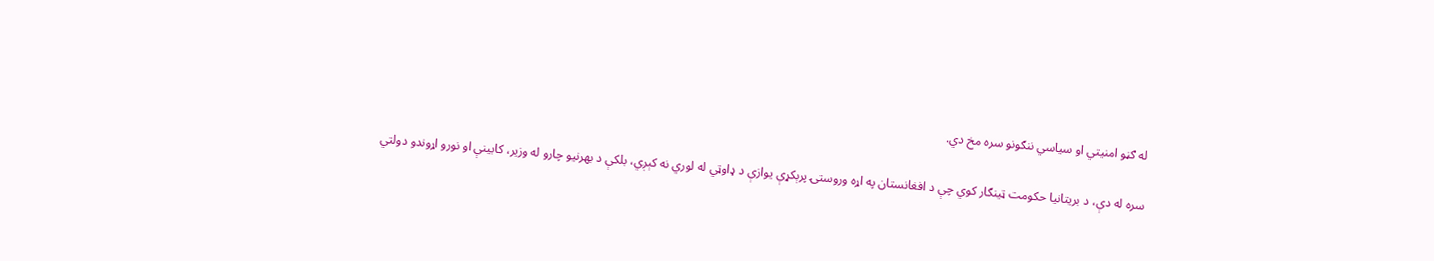له ګڼو امنیتي او سیاسي ننګونو سره مخ دي.

سره له دې، د بریتانیا حکومت ټینګار کوي چې د افغانستان په اړه وروستۍ پرېکړې یوازې د ډاوټي له لوري نه کېږي، بلکې د بهرنیو چارو له وزیر، کابینې او نورو اړوندو دولتي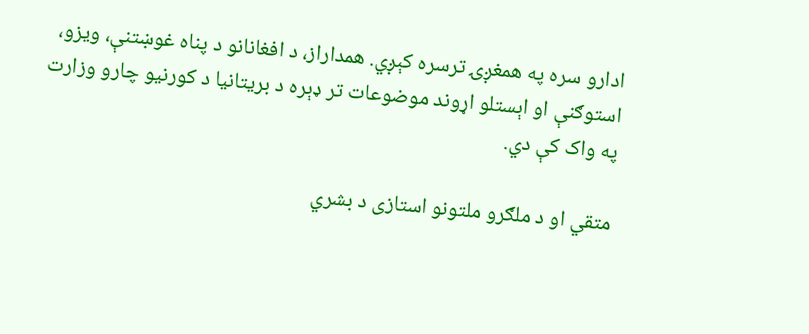ادارو سره په همغږۍ ترسره کېږي. همداراز، د افغانانو د پناه غوښتنې، ویزو، استوګنې او اېستلو اړوند موضوعات تر ډېره د بریتانیا د کورنیو چارو وزارت په واک کې دي.

متقي او د ملګرو ملتونو استازی د بشري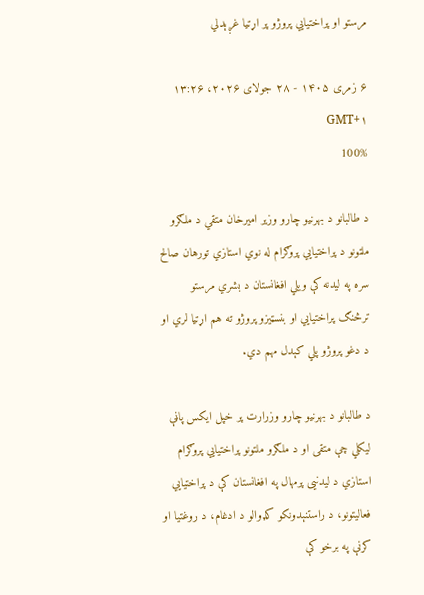مرستو او پراختیايي پروژو پر اړتیا غږېدلي

۶ زمری ۱۴۰۵ - ۲۸ جولای ۲۰۲۶، ۱۳:۲۶ GMT+۱
100%

د طالبانو د بهرنیو چارو وزیر امیرخان متقي د ملګرو ملتونو د پراختیايي پروګرام له نوي استازي تورهان صالح سره په لیدنه کې ویلي افغانستان د بشري مرستو ترڅنګ پراختیايي او بنسټیزو پروژو ته هم اړتیا لري او د دغو پروژو پلي کېدل مهم دي.

د طالبانو د بهرنیو چارو وزرارت پر خپل ایکس پاڼې لیکلي چې متقی او د ملګرو ملتونو پراختیايي پروګرام استازي د لیدنيی پرمهال په افغانستان کې د پراختیايي فعالیتونو، د راستنېدونکو کډوالو د ادغام، د روغتیا او کرنې په برخو کې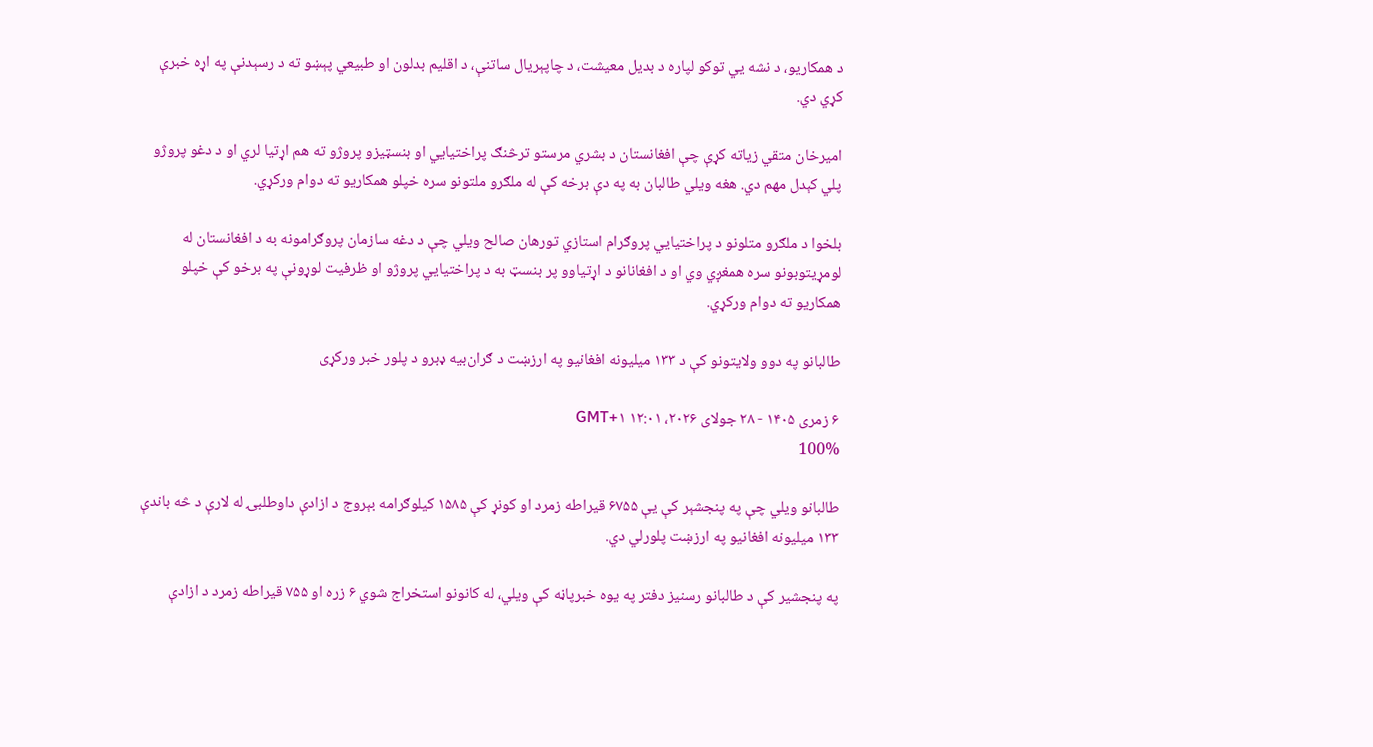د همکاریو، د نشه یي توکو لپاره د بدیل معیشت، د چاپېریال ساتنې، د اقلیم بدلون او طبیعي پېښو ته د رسېدنې په اړه خبرې کړي دي.

امیرخان متقي زیاته کړې چې افغانستان د بشري مرستو ترڅنګ پراختیايي او بنسټیزو پروژو ته هم اړتیا لري او د دغو پروژو پلي کېدل مهم دي. هغه ویلي طالبان به په دې برخه کې له ملګرو ملتونو سره خپلو همکاریو ته دوام ورکړي.

بلخوا د ملګرو متلونو د پراختیايي پروګرام استازي تورهان صالح ویلي چې د دغه سازمان پروګرامونه به د افغانستان له لومړیتوبونو سره همغږي وي او د افغانانو د اړتیاوو پر بنسټ به د پراختیايي پروژو او ظرفیت لوړونې په برخو کې خپلو همکاریو ته دوام ورکړي.

طالبانو په دوو ولایتونو کې د ۱۳۳ میلیونه افغانیو په ارزښت د ګران‌بیه ډبرو د پلور خبر ورکړی

۶ زمری ۱۴۰۵ - ۲۸ جولای ۲۰۲۶، ۱۲:۰۱ GMT+۱
100%

طالبانو ویلي چې په پنجشېر کې یې ۶۷۵۵ قیراطه زمرد او کونړ کې ۱۵۸۵ کیلوګرامه بېروج د ازادې داوطلبۍ له لارې د څه باندې ۱۳۳ میلیونه افغانیو په ارزښت پلورلي دي.

په پنجشیر کې د طالبانو رسنیز دفتر په یوه خبرپاڼه کې ویلي، له کانونو استخراج شوي ۶ زره او ۷۵۵ قیراطه زمرد د ازادې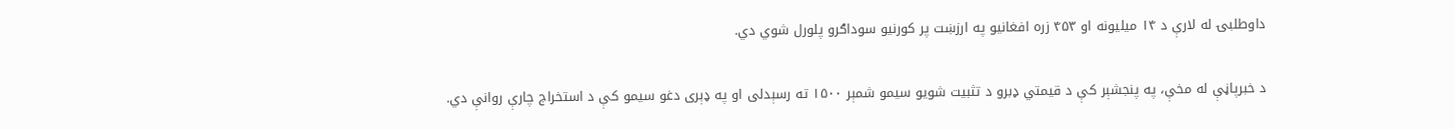داوطلبۍ له لارې د ۱۴ میلیونه او ۴۵۳ زره افغانیو په ارزښت پر کورنیو سوداګرو پلورل شوي دي.

د خبرپاڼې له مخې، په پنجشېر کې د قیمتي ډبرو د تثبیت شویو سیمو شمېر ۱۵۰۰ ته رسېدلی او په ډېری دغو سیمو کې د استخراج چارې روانې دي.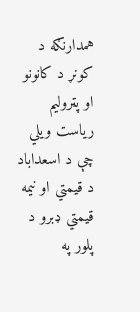همدارنګه د کونړ د کانونو او پټرولیم ریاست ویلي چې د اسعداباد د قیمتي او نیمه قیمتي ډبرو د پلور په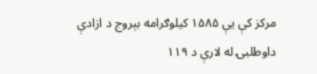مرکز کې یې ۱۵۸۵ کیلوګرامه بېروج د ازادې داوطلبۍ له لارې د ۱۱۹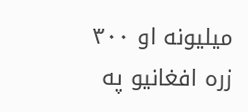میلیونه او ۳۰۰ زره افغانیو په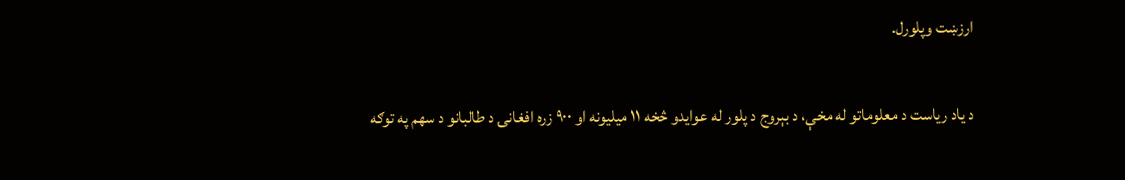ارزښت وپلورل.

د یاد ریاست د معلوماتو له مخې، د بېروج د پلور له عوایدو څخه ۱۱ میلیونه او ۹۰۰ زره افغانۍ د طالبانو د سهم په توګه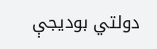دولتي بودیجې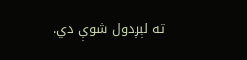ته لېږدول شوې دي.